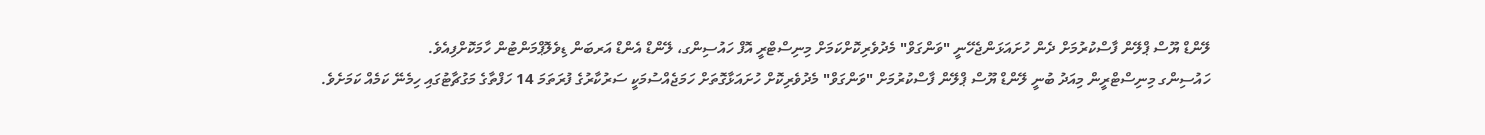ލޭންޑް ޔޫސް ޕްލޭން ފާސްކުރުމަށް ދެން ހުށައަޅަންޖެހޭނީ "ވަންގަވް" މެދުވެރިކޮށްކަމަށް މިނިސްޓްރީ އޮފް ހައުސިންގ، ލޭންޑް އެންޑް އަރބަން ޑިވެލޮޕްމަންޓުން ހާމަކޮށްފިއެވެ.
ހައުސިންގ މިނިސްޓްރީން މިއަދު ބުނީ ލޭންޑް ޔޫސް ޕްލޭން ފާސްކުރުމަށް "ވަންގަވް" މެދުވެރިކޮށް ހުށައަޅާގޮތަށް ހަމަޖެއްސުމަކީ ސަރުކާރުގެ ފުރަތަމަ 14 ހަފްތާގެ މަގުޗާޓުގައި ހިމެނޭ ކަމެއް ކަމަށެވެ.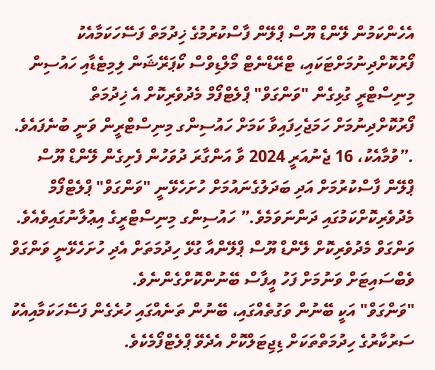އެހެންކަމުން ލޭންޑް ޔޫސް ޕްލޭން ފާސްކުރުމުގެ ޚިދުމަތް ފަސޭހަކަމާއެކު ފޯރުކޮށްދިނުމަށްޓަކައި، ޓްރޭޑްނެޓް މޯލްޑިވްސް ކޯޕަރޭޝަން ލިމިޓެޑާއި ހައުސިން މިނިސްޓްރީ ގުޅިގެން "ވަންގަވް" ޕްލެޓްފޯމް މެދުވެރިކޮށް އެ ޚިދުމަތް ފޯރުކޮށްދިނުމަށް ހަމަޖެހިފައިވާ ކަމަށް ހައުސިންގ މިނިސްޓްރީން ވަނީ ބުނެފައެވެ.
.”ވުމާއެކު، 16 ޖެނުއަރީ 2024 ވާ އަންގާރަ ދުވަހުން ފެށިގެން ލޭންޑް ޔޫސް ޕްލޭން ފާސްކުރުމަށް އަދި ބަދަލުގެނައުމަށް ހުށަހެޅޭނީ "ވަންގަވް" ޕްލެޓްފޯމް މެދުވެރިކޮށްކަމުގައި ދަންނަވަމެވެ.” ހައުސިންގ މިނިސްޓްރީގެ އިޢުލާނުގައިވެއެވެ.
ވަންގަވް މެދުވެރިކޮށް ލޭންޑް ޔޫސް ޕްލޭންއާ ގުޅޭ ހިދުމަތަށް އެދި ހުށަހެޅޭނީ ވަންގަވް ވެބްސައިޓަށް ވަނުމަށް ފަހު އީފާސް ބޭނުންކޮށްގެންނެވެ.
"ވަންގަވް" އަކީ ބޭނުން ވަގުތެއްގައި، ބޭނުން ތަނެއްގައި ހުރެގެން ފަސޭހަކަމާއިއެކު ސަރުކާރުގެ ހިދުމަތްތަކަށް ޑިޖިޓަލްކޮށް އެދެވޭ ޕްލެޓްފޯމެކެވެ.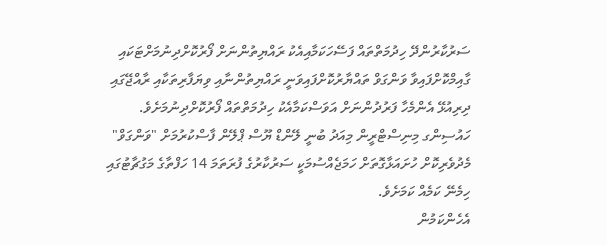ސަރުކާރުންދޭ ހިދުމަތްތައް ފަސޭހަކަމާއިއެކު ރައްޔިތުންނަށް ފޯރުކޮށްދިނުމަށްޓަކައި ގާއިމްކޮށްފައިވާ ވަންގަވް ތައްޔާރުކޮށްފައިވަނީ ރައްޔިތުންނާއި ވިޔަފާރިތަކާއި ރާއްޖޭގައި ދިރިއުޅޭ އެންމެހާ ފަރުދުންނަށް އަވަސްކަމާއެކު ހިދުމަތްތައް ފޯރުކޮށްދިނުމަށެވެ.
ހައުސިންގ މިނިސްޓްރީން މިއަދު ބުނީ ލޭންޑް ޔޫސް ޕްލޭން ފާސްކުރުމަށް "ވަންގަވް" މެދުވެރިކޮށް ހުށައަޅާގޮތަށް ހަމަޖެއްސުމަކީ ސަރުކާރުގެ ފުރަތަމަ 14 ހަފްތާގެ މަގުޗާޓުގައި ހިމެނޭ ކަމެއް ކަމަށެވެ.
އެހެންކަމުން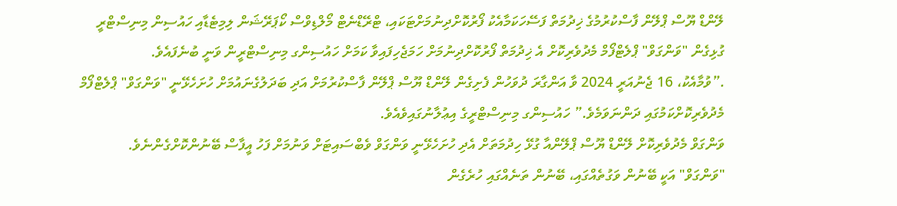ލޭންޑް ޔޫސް ޕްލޭން ފާސްކުރުމުގެ ޚިދުމަތް ފަސޭހަކަމާއެކު ފޯރުކޮށްދިނުމަށްޓަކައި، ޓްރޭޑްނެޓް މޯލްޑިވްސް ކޯޕަރޭޝަން ލިމިޓެޑާއި ހައުސިން މިނިސްޓްރީ ގުޅިގެން "ވަންގަވް" ޕްލެޓްފޯމް މެދުވެރިކޮށް އެ ޚިދުމަތް ފޯރުކޮށްދިނުމަށް ހަމަޖެހިފައިވާ ކަމަށް ހައުސިންގ މިނިސްޓްރީން ވަނީ ބުނެފައެވެ.
.”ވުމާއެކު، 16 ޖެނުއަރީ 2024 ވާ އަންގާރަ ދުވަހުން ފެށިގެން ލޭންޑް ޔޫސް ޕްލޭން ފާސްކުރުމަށް އަދި ބަދަލުގެނައުމަށް ހުށަހެޅޭނީ "ވަންގަވް" ޕްލެޓްފޯމް މެދުވެރިކޮށްކަމުގައި ދަންނަވަމެވެ.” ހައުސިންގ މިނިސްޓްރީގެ އިޢުލާނުގައިވެއެވެ.
ވަންގަވް މެދުވެރިކޮށް ލޭންޑް ޔޫސް ޕްލޭންއާ ގުޅޭ ހިދުމަތަށް އެދި ހުށަހެޅޭނީ ވަންގަވް ވެބްސައިޓަށް ވަނުމަށް ފަހު އީފާސް ބޭނުންކޮށްގެންނެވެ.
"ވަންގަވް" އަކީ ބޭނުން ވަގުތެއްގައި، ބޭނުން ތަނެއްގައި ހުރެގެން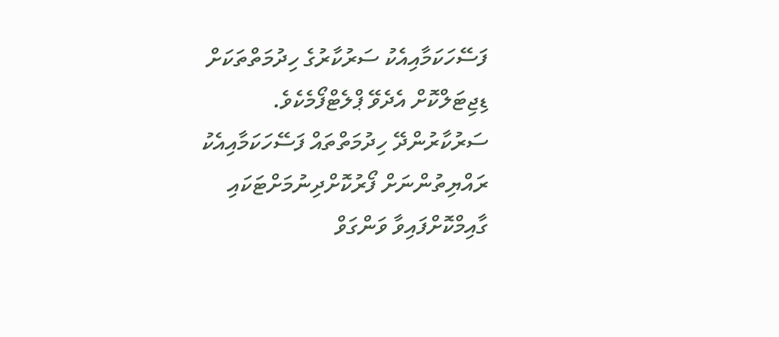ފަސޭހަކަމާއިއެކު ސަރުކާރުގެ ހިދުމަތްތަކަށް ޑިޖިޓަލްކޮށް އެދެވޭ ޕްލެޓްފޯމެކެވެ.
ސަރުކާރުންދޭ ހިދުމަތްތައް ފަސޭހަކަމާއިއެކު ރައްޔިތުންނަށް ފޯރުކޮށްދިނުމަށްޓަކައި ގާއިމްކޮށްފައިވާ ވަންގަވް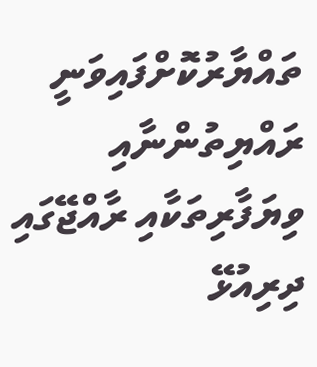ތައްޔާރުކޮށްފައިވަނީ ރައްޔިތުންނާއި ވިޔަފާރިތަކާއި ރާއްޖޭގައި ދިރިއުޅޭ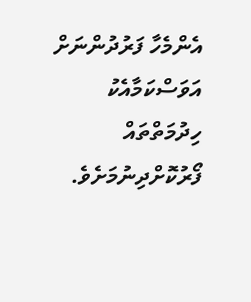އެންމެހާ ފަރުދުންނަށް އަވަސްކަމާއެކު ހިދުމަތްތައް ފޯރުކޮށްދިނުމަށެވެ.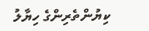ކިޔުންތެރިންގެ ހިޔާލު